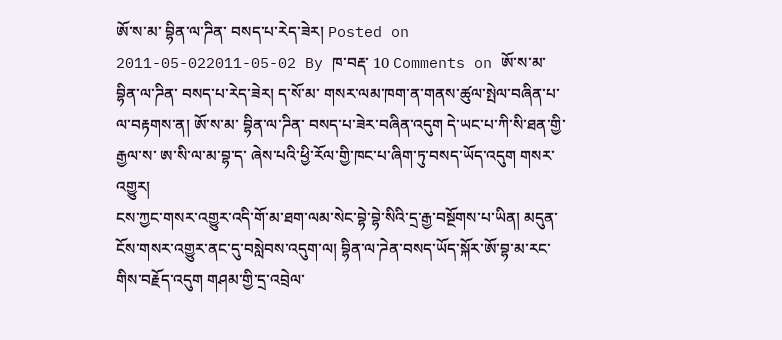ཨོ་ས་མ་ བྷིན་ལ་ཌིན་ བསད་པ་རེད་ཟེར། Posted on 2011-05-022011-05-02 By ཁ་བརྡ་ 10 Comments on ཨོ་ས་མ་ བྷིན་ལ་ཌིན་ བསད་པ་རེད་ཟེར། ད་སོ་མ་ གསར་ལམ་ཁག་ན་གནས་ཚུལ་སྤེལ་བཞིན་པ་ལ་བརྟགས་ན། ཨོ་ས་མ་ བྷིན་ལ་ཌིན་ བསད་པ་ཟེར་བཞིན་འདུག དེ་ཡང་པ་ཀི་སི་ཐན་གྱི་རྒྱལ་ས་ ཨ་སི་ལ་མ་བྷ་ད་ ཞེས་པའི་ཕྱི་རོལ་གྱི་ཁང་པ་ཞིག་ཏུ་བསད་ཡོད་འདུག གསར་འགྱུར།
ངས་ཀྱང་གསར་འགྱུར་འདི་གོ་མ་ཐག་ལམ་སེང་བྷེ་བྷེ་སིའི་དྲ་རྒྱ་བསྔོགས་པ་ཡིན། མདུན་ངོས་གསར་འགྱུར་ནང་དུ་བསླེབས་འདུག་ལ། བྷིན་ལ་ཌེན་བསད་ཡོད་སྐོར་ཨོ་བྷ་མ་རང་གིས་བརྗོད་འདུག གཤམ་གྱི་དྲ་འབྲེལ་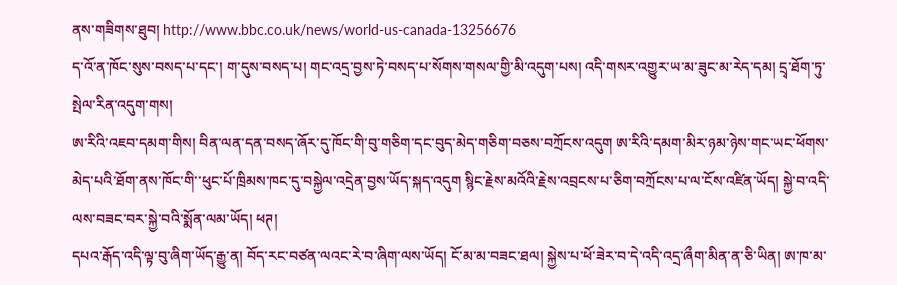ནས་གཟིགས་ཐུབ། http://www.bbc.co.uk/news/world-us-canada-13256676
ད་འོ་ན་ཁོང་སུས་བསད་པ་དང་། ག་དུས་བསད་པ། གང་འདྲ་བྱས་ཏེ་བསད་པ་སོགས་གསལ་གྱི་མི་འདུག་པས། འདི་གསར་འགྱུར་ཡ་མ་ཟུང་མ་རེད་དམ། དྲྭ་ཐོག་ཏུ་སྤེལ་རིན་འདུག་གས།
ཨ་རིའི་འཇབ་དམག་གིས། བིན་ལན་དན་བསད་ཞོར་དུ་ཁོང་གི་བུ་གཅིག་དང་བུད་མེད་གཅིག་བཅས་བཀྲོངས་འདུག ཨ་རིའི་དམག་མིར་ཉམ་ཉེས་གང་ཡང་ཕོགས་མེད་པའི་ཐོག་ནས་ཁོང་གི་་ཕུང་པོ་ཁྲིམས་ཁང་དུ་བསྐྱེལ་འདྲེན་བྱས་ཡོད་སྐད་འདུག སྙིང་རྗེས་མའོའི་རྗེས་འབྲངས་པ་ཅིག་བཀྲོངས་པ་ལ་ངོས་འཛིན་ཡོད། སྐྱེ་བ་འདི་ལས་བཟང་བར་སྐྱེ་བའི་སྨོན་ལམ་ཡོད། ཕཊ།
དཔའ་རྒོད་འདི་ལྟ་བུ་ཞིག་ཡོད་རྒྱུ་ན། བོད་རང་བཙན་ལའང་རེ་བ་ཞིག་ལས་ཡོད། ངོ་མ་མ་བཟང་ཐལ། སྐྱེས་པ་ཕོ་ཟེར་བ་དེ་འདི་འདྲ་ཞྀག་མིན་ན་ཅི་ཡིན། ཨ་ཁ་མ་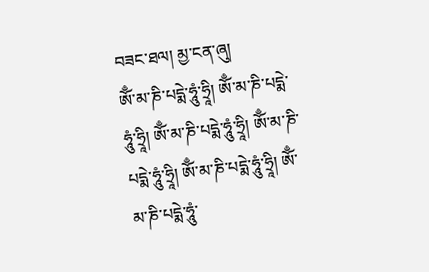བཟང་ཐལ། མྱ་ངན་ཞུ།
ཨོྃ་མ་ཎི་པདྨེ་ཧཱུཾ་ཧྲཱི། ཨོྃ་མ་ཎི་པདྨེ་ཧཱུཾ་ཧྲཱི། ཨོྃ་མ་ཎི་པདྨེ་ཧཱུཾ་ཧྲཱི། ཨོྃ་མ་ཎི་པདྨེ་ཧཱུཾ་ཧྲཱི། ཨོྃ་མ་ཎི་པདྨེ་ཧཱུཾ་ཧྲཱི། ཨོྃ་མ་ཎི་པདྨེ་ཧཱུཾ་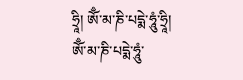ཧྲཱི། ཨོྃ་མ་ཎི་པདྨེ་ཧཱུཾ་ཧྲཱི། ཨོྃ་མ་ཎི་པདྨེ་ཧཱུཾ་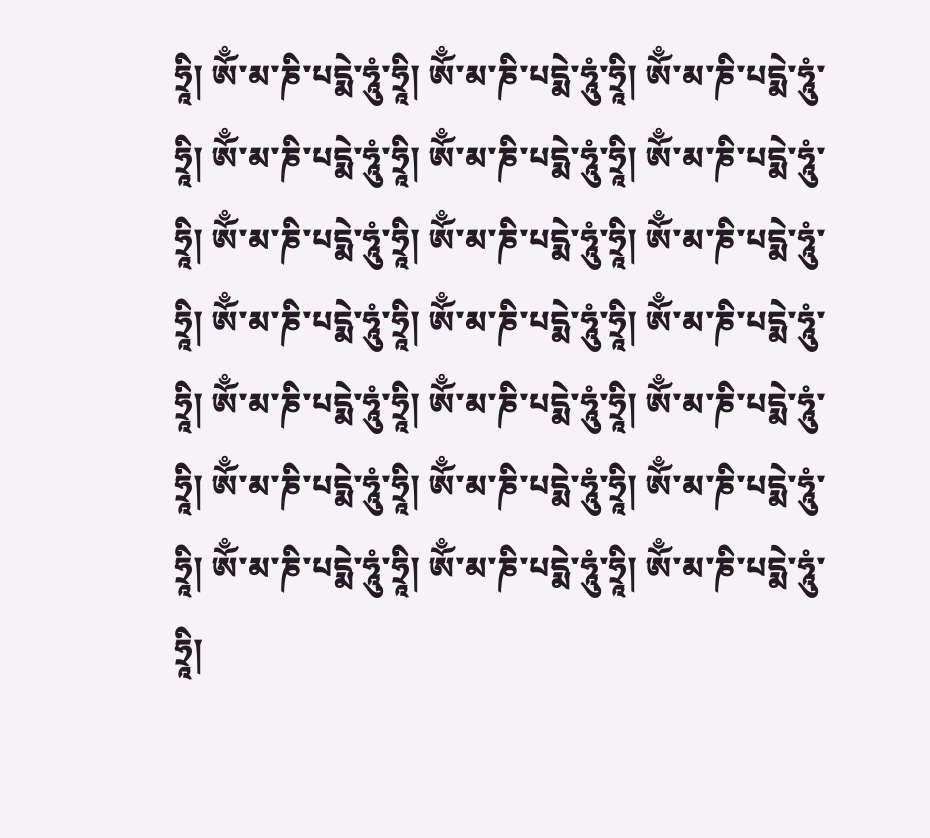ཧྲཱི། ཨོྃ་མ་ཎི་པདྨེ་ཧཱུཾ་ཧྲཱི། ཨོྃ་མ་ཎི་པདྨེ་ཧཱུཾ་ཧྲཱི། ཨོྃ་མ་ཎི་པདྨེ་ཧཱུཾ་ཧྲཱི། ཨོྃ་མ་ཎི་པདྨེ་ཧཱུཾ་ཧྲཱི། ཨོྃ་མ་ཎི་པདྨེ་ཧཱུཾ་ཧྲཱི། ཨོྃ་མ་ཎི་པདྨེ་ཧཱུཾ་ཧྲཱི། ཨོྃ་མ་ཎི་པདྨེ་ཧཱུཾ་ཧྲཱི། ཨོྃ་མ་ཎི་པདྨེ་ཧཱུཾ་ཧྲཱི། ཨོྃ་མ་ཎི་པདྨེ་ཧཱུཾ་ཧྲཱི། ཨོྃ་མ་ཎི་པདྨེ་ཧཱུཾ་ཧྲཱི། ཨོྃ་མ་ཎི་པདྨེ་ཧཱུཾ་ཧྲཱི། ཨོྃ་མ་ཎི་པདྨེ་ཧཱུཾ་ཧྲཱི། ཨོྃ་མ་ཎི་པདྨེ་ཧཱུཾ་ཧྲཱི། ཨོྃ་མ་ཎི་པདྨེ་ཧཱུཾ་ཧྲཱི། ཨོྃ་མ་ཎི་པདྨེ་ཧཱུཾ་ཧྲཱི། ཨོྃ་མ་ཎི་པདྨེ་ཧཱུཾ་ཧྲཱི། ཨོྃ་མ་ཎི་པདྨེ་ཧཱུཾ་ཧྲཱི། ཨོྃ་མ་ཎི་པདྨེ་ཧཱུཾ་ཧྲཱི། ཨོྃ་མ་ཎི་པདྨེ་ཧཱུཾ་ཧྲཱི། ཨོྃ་མ་ཎི་པདྨེ་ཧཱུཾ་ཧྲཱི། ཨོྃ་མ་ཎི་པདྨེ་ཧཱུཾ་ཧྲཱི།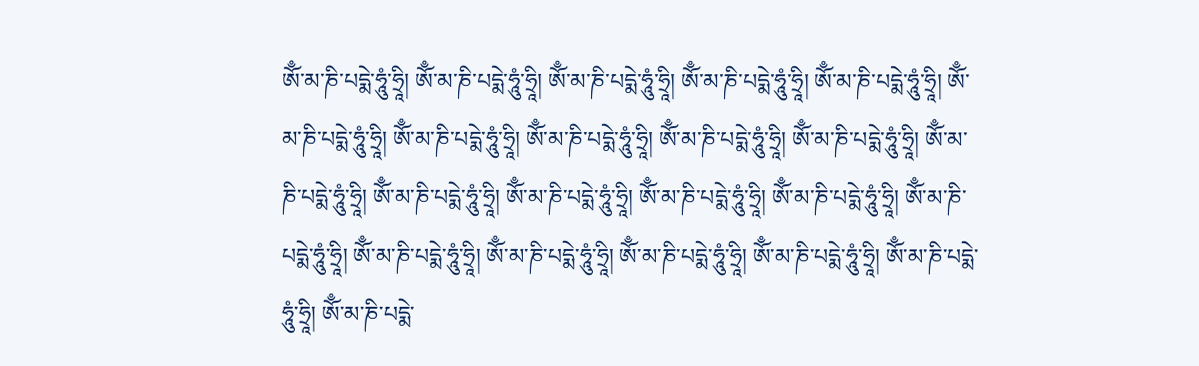ཨོྃ་མ་ཎི་པདྨེ་ཧཱུཾ་ཧྲཱི། ཨོྃ་མ་ཎི་པདྨེ་ཧཱུཾ་ཧྲཱི། ཨོྃ་མ་ཎི་པདྨེ་ཧཱུཾ་ཧྲཱི། ཨོྃ་མ་ཎི་པདྨེ་ཧཱུཾ་ཧྲཱི། ཨོྃ་མ་ཎི་པདྨེ་ཧཱུཾ་ཧྲཱི། ཨོྃ་མ་ཎི་པདྨེ་ཧཱུཾ་ཧྲཱི། ཨོྃ་མ་ཎི་པདྨེ་ཧཱུཾ་ཧྲཱི། ཨོྃ་མ་ཎི་པདྨེ་ཧཱུཾ་ཧྲཱི། ཨོྃ་མ་ཎི་པདྨེ་ཧཱུཾ་ཧྲཱི། ཨོྃ་མ་ཎི་པདྨེ་ཧཱུཾ་ཧྲཱི། ཨོྃ་མ་ཎི་པདྨེ་ཧཱུཾ་ཧྲཱི། ཨོྃ་མ་ཎི་པདྨེ་ཧཱུཾ་ཧྲཱི། ཨོྃ་མ་ཎི་པདྨེ་ཧཱུཾ་ཧྲཱི། ཨོྃ་མ་ཎི་པདྨེ་ཧཱུཾ་ཧྲཱི། ཨོྃ་མ་ཎི་པདྨེ་ཧཱུཾ་ཧྲཱི། ཨོྃ་མ་ཎི་པདྨེ་ཧཱུཾ་ཧྲཱི། ཨོྃ་མ་ཎི་པདྨེ་ཧཱུཾ་ཧྲཱི། ཨོྃ་མ་ཎི་པདྨེ་ཧཱུཾ་ཧྲཱི། ཨོྃ་མ་ཎི་པདྨེ་ཧཱུཾ་ཧྲཱི། ཨོྃ་མ་ཎི་པདྨེ་ཧཱུཾ་ཧྲཱི། ཨོྃ་མ་ཎི་པདྨེ་ཧཱུཾ་ཧྲཱི། ཨོྃ་མ་ཎི་པདྨེ་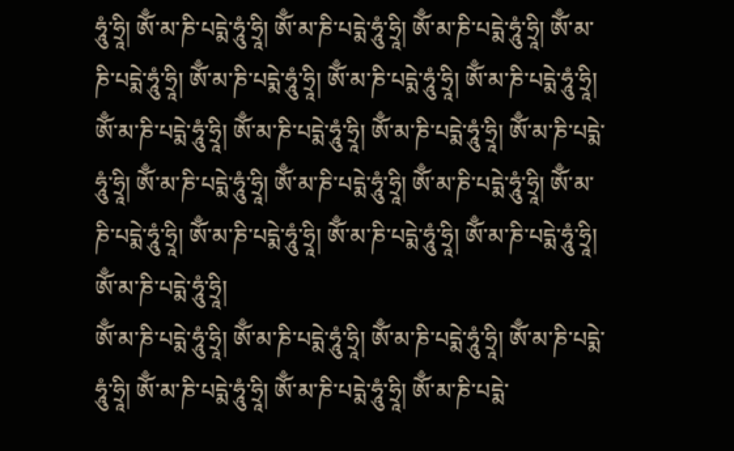ཧཱུཾ་ཧྲཱི། ཨོྃ་མ་ཎི་པདྨེ་ཧཱུཾ་ཧྲཱི། ཨོྃ་མ་ཎི་པདྨེ་ཧཱུཾ་ཧྲཱི། ཨོྃ་མ་ཎི་པདྨེ་ཧཱུཾ་ཧྲཱི། ཨོྃ་མ་ཎི་པདྨེ་ཧཱུཾ་ཧྲཱི། ཨོྃ་མ་ཎི་པདྨེ་ཧཱུཾ་ཧྲཱི། ཨོྃ་མ་ཎི་པདྨེ་ཧཱུཾ་ཧྲཱི། ཨོྃ་མ་ཎི་པདྨེ་ཧཱུཾ་ཧྲཱི། ཨོྃ་མ་ཎི་པདྨེ་ཧཱུཾ་ཧྲཱི། ཨོྃ་མ་ཎི་པདྨེ་ཧཱུཾ་ཧྲཱི། ཨོྃ་མ་ཎི་པདྨེ་ཧཱུཾ་ཧྲཱི། ཨོྃ་མ་ཎི་པདྨེ་ཧཱུཾ་ཧྲཱི། ཨོྃ་མ་ཎི་པདྨེ་ཧཱུཾ་ཧྲཱི། ཨོྃ་མ་ཎི་པདྨེ་ཧཱུཾ་ཧྲཱི། ཨོྃ་མ་ཎི་པདྨེ་ཧཱུཾ་ཧྲཱི། ཨོྃ་མ་ཎི་པདྨེ་ཧཱུཾ་ཧྲཱི། ཨོྃ་མ་ཎི་པདྨེ་ཧཱུཾ་ཧྲཱི། ཨོྃ་མ་ཎི་པདྨེ་ཧཱུཾ་ཧྲཱི། ཨོྃ་མ་ཎི་པདྨེ་ཧཱུཾ་ཧྲཱི། ཨོྃ་མ་ཎི་པདྨེ་ཧཱུཾ་ཧྲཱི།
ཨོྃ་མ་ཎི་པདྨེ་ཧཱུཾ་ཧྲཱི། ཨོྃ་མ་ཎི་པདྨེ་ཧཱུཾ་ཧྲཱི། ཨོྃ་མ་ཎི་པདྨེ་ཧཱུཾ་ཧྲཱི། ཨོྃ་མ་ཎི་པདྨེ་ཧཱུཾ་ཧྲཱི། ཨོྃ་མ་ཎི་པདྨེ་ཧཱུཾ་ཧྲཱི། ཨོྃ་མ་ཎི་པདྨེ་ཧཱུཾ་ཧྲཱི། ཨོྃ་མ་ཎི་པདྨེ་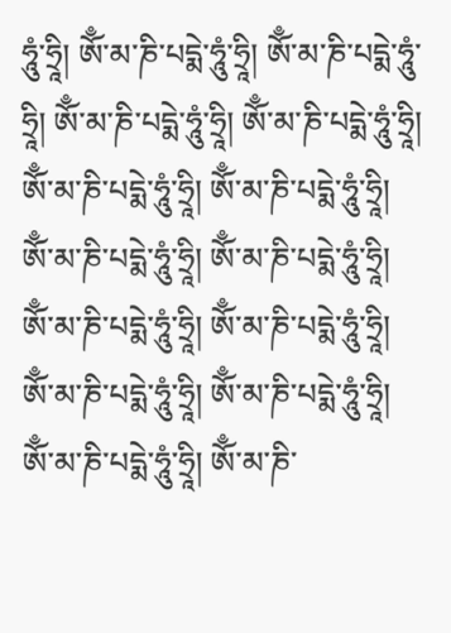ཧཱུཾ་ཧྲཱི། ཨོྃ་མ་ཎི་པདྨེ་ཧཱུཾ་ཧྲཱི། ཨོྃ་མ་ཎི་པདྨེ་ཧཱུཾ་ཧྲཱི། ཨོྃ་མ་ཎི་པདྨེ་ཧཱུཾ་ཧྲཱི། ཨོྃ་མ་ཎི་པདྨེ་ཧཱུཾ་ཧྲཱི། ཨོྃ་མ་ཎི་པདྨེ་ཧཱུཾ་ཧྲཱི། ཨོྃ་མ་ཎི་པདྨེ་ཧཱུཾ་ཧྲཱི། ཨོྃ་མ་ཎི་པདྨེ་ཧཱུཾ་ཧྲཱི། ཨོྃ་མ་ཎི་པདྨེ་ཧཱུཾ་ཧྲཱི། ཨོྃ་མ་ཎི་པདྨེ་ཧཱུཾ་ཧྲཱི། ཨོྃ་མ་ཎི་པདྨེ་ཧཱུཾ་ཧྲཱི། ཨོྃ་མ་ཎི་པདྨེ་ཧཱུཾ་ཧྲཱི། ཨོྃ་མ་ཎི་པདྨེ་ཧཱུཾ་ཧྲཱི། ཨོྃ་མ་ཎི་པདྨེ་ཧཱུཾ་ཧྲཱི། ཨོྃ་མ་ཎི་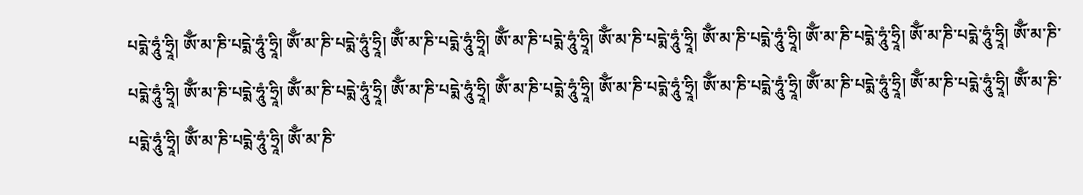པདྨེ་ཧཱུཾ་ཧྲཱི། ཨོྃ་མ་ཎི་པདྨེ་ཧཱུཾ་ཧྲཱི། ཨོྃ་མ་ཎི་པདྨེ་ཧཱུཾ་ཧྲཱི། ཨོྃ་མ་ཎི་པདྨེ་ཧཱུཾ་ཧྲཱི། ཨོྃ་མ་ཎི་པདྨེ་ཧཱུཾ་ཧྲཱི། ཨོྃ་མ་ཎི་པདྨེ་ཧཱུཾ་ཧྲཱི། ཨོྃ་མ་ཎི་པདྨེ་ཧཱུཾ་ཧྲཱི། ཨོྃ་མ་ཎི་པདྨེ་ཧཱུཾ་ཧྲཱི། ཨོྃ་མ་ཎི་པདྨེ་ཧཱུཾ་ཧྲཱི། ཨོྃ་མ་ཎི་པདྨེ་ཧཱུཾ་ཧྲཱི། ཨོྃ་མ་ཎི་པདྨེ་ཧཱུཾ་ཧྲཱི། ཨོྃ་མ་ཎི་པདྨེ་ཧཱུཾ་ཧྲཱི། ཨོྃ་མ་ཎི་པདྨེ་ཧཱུཾ་ཧྲཱི། ཨོྃ་མ་ཎི་པདྨེ་ཧཱུཾ་ཧྲཱི། ཨོྃ་མ་ཎི་པདྨེ་ཧཱུཾ་ཧྲཱི། ཨོྃ་མ་ཎི་པདྨེ་ཧཱུཾ་ཧྲཱི། ཨོྃ་མ་ཎི་པདྨེ་ཧཱུཾ་ཧྲཱི། ཨོྃ་མ་ཎི་པདྨེ་ཧཱུཾ་ཧྲཱི། ཨོྃ་མ་ཎི་པདྨེ་ཧཱུཾ་ཧྲཱི། ཨོྃ་མ་ཎི་པདྨེ་ཧཱུཾ་ཧྲཱི། ཨོྃ་མ་ཎི་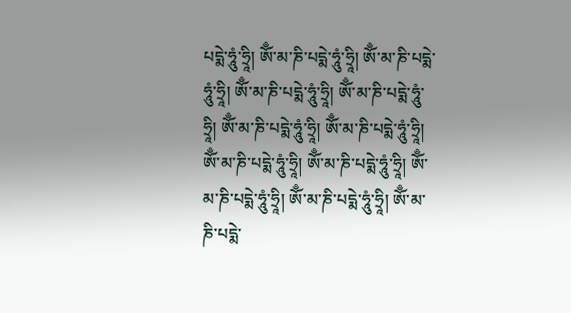པདྨེ་ཧཱུཾ་ཧྲཱི། ཨོྃ་མ་ཎི་པདྨེ་ཧཱུཾ་ཧྲཱི། ཨོྃ་མ་ཎི་པདྨེ་ཧཱུཾ་ཧྲཱི། ཨོྃ་མ་ཎི་པདྨེ་ཧཱུཾ་ཧྲཱི། ཨོྃ་མ་ཎི་པདྨེ་ཧཱུཾ་ཧྲཱི། ཨོྃ་མ་ཎི་པདྨེ་ཧཱུཾ་ཧྲཱི། ཨོྃ་མ་ཎི་པདྨེ་ཧཱུཾ་ཧྲཱི། ཨོྃ་མ་ཎི་པདྨེ་ཧཱུཾ་ཧྲཱི། ཨོྃ་མ་ཎི་པདྨེ་ཧཱུཾ་ཧྲཱི། ཨོྃ་མ་ཎི་པདྨེ་ཧཱུཾ་ཧྲཱི། ཨོྃ་མ་ཎི་པདྨེ་ཧཱུཾ་ཧྲཱི། ཨོྃ་མ་ཎི་པདྨེ་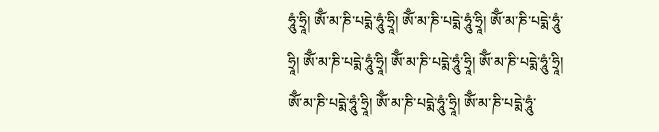ཧཱུཾ་ཧྲཱི། ཨོྃ་མ་ཎི་པདྨེ་ཧཱུཾ་ཧྲཱི། ཨོྃ་མ་ཎི་པདྨེ་ཧཱུཾ་ཧྲཱི། ཨོྃ་མ་ཎི་པདྨེ་ཧཱུཾ་ཧྲཱི། ཨོྃ་མ་ཎི་པདྨེ་ཧཱུཾ་ཧྲཱི། ཨོྃ་མ་ཎི་པདྨེ་ཧཱུཾ་ཧྲཱི། ཨོྃ་མ་ཎི་པདྨེ་ཧཱུཾ་ཧྲཱི། ཨོྃ་མ་ཎི་པདྨེ་ཧཱུཾ་ཧྲཱི། ཨོྃ་མ་ཎི་པདྨེ་ཧཱུཾ་ཧྲཱི། ཨོྃ་མ་ཎི་པདྨེ་ཧཱུཾ་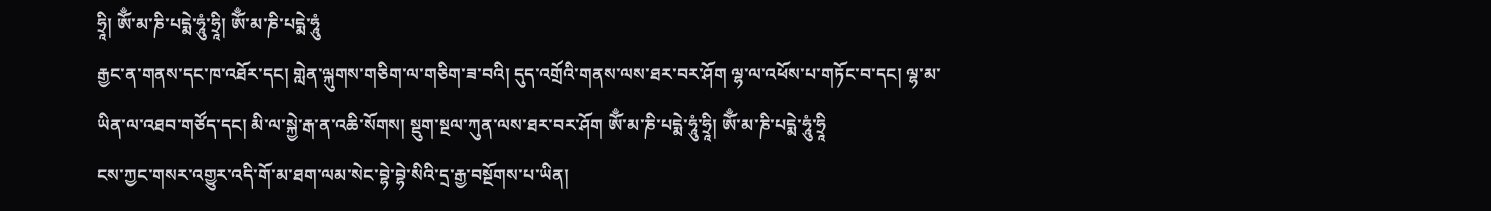ཧྲཱི། ཨོྃ་མ་ཎི་པདྨེ་ཧཱུཾ་ཧྲཱི། ཨོྃ་མ་ཎི་པདྨེ་ཧཱུཾ
རྒྱང་ན་གནས་དང་ཁ་འཐོར་དང། གླེན་ལྐུགས་གཅིག་ལ་གཅིག་ཟ་བའི། དུད་འགྲོའི་གནས་ལས་ཐར་བར་ཤོག ལྷ་ལ་འཕོས་པ་གཏོང་བ་དང། ལྷ་མ་ཡིན་ལ་འཐབ་གཙོད་དང། མི་ལ་སྐྱེ་རྒ་ན་འཆི་སོགས། སྡུག་སྔལ་ཀུན་ལས་ཐར་བར་ཤོག ཨོྃ་མ་ཎི་པདྨེ་ཧཱུཾ་ཧྲཱི། ཨོྃ་མ་ཎི་པདྨེ་ཧཱུཾ་ཧྲཱི
ངས་ཀྱང་གསར་འགྱུར་འདི་གོ་མ་ཐག་ལམ་སེང་བྷེ་བྷེ་སིའི་དྲ་རྒྱ་བསྔོགས་པ་ཡིན།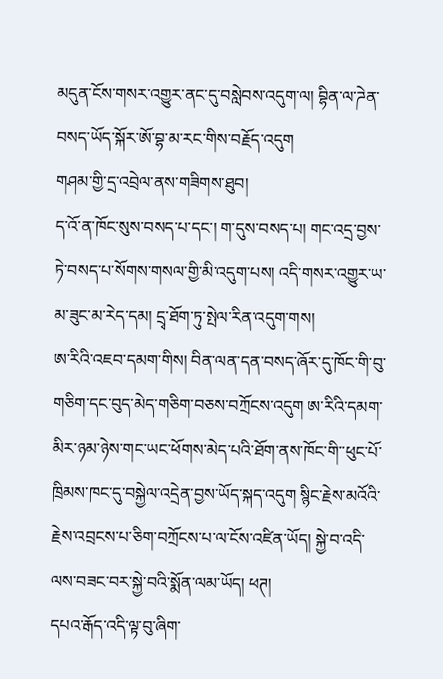མདུན་ངོས་གསར་འགྱུར་ནང་དུ་བསླེབས་འདུག་ལ། བྷིན་ལ་ཌེན་བསད་ཡོད་སྐོར་ཨོ་བྷ་མ་རང་གིས་བརྗོད་འདུག
གཤམ་གྱི་དྲ་འབྲེལ་ནས་གཟིགས་ཐུབ།
ད་འོ་ན་ཁོང་སུས་བསད་པ་དང་། ག་དུས་བསད་པ། གང་འདྲ་བྱས་ཏེ་བསད་པ་སོགས་གསལ་གྱི་མི་འདུག་པས། འདི་གསར་འགྱུར་ཡ་མ་ཟུང་མ་རེད་དམ། དྲྭ་ཐོག་ཏུ་སྤེལ་རིན་འདུག་གས།
ཨ་རིའི་འཇབ་དམག་གིས། བིན་ལན་དན་བསད་ཞོར་དུ་ཁོང་གི་བུ་གཅིག་དང་བུད་མེད་གཅིག་བཅས་བཀྲོངས་འདུག ཨ་རིའི་དམག་མིར་ཉམ་ཉེས་གང་ཡང་ཕོགས་མེད་པའི་ཐོག་ནས་ཁོང་གི་་ཕུང་པོ་ཁྲིམས་ཁང་དུ་བསྐྱེལ་འདྲེན་བྱས་ཡོད་སྐད་འདུག སྙིང་རྗེས་མའོའི་རྗེས་འབྲངས་པ་ཅིག་བཀྲོངས་པ་ལ་ངོས་འཛིན་ཡོད། སྐྱེ་བ་འདི་ལས་བཟང་བར་སྐྱེ་བའི་སྨོན་ལམ་ཡོད། ཕཊ།
དཔའ་རྒོད་འདི་ལྟ་བུ་ཞིག་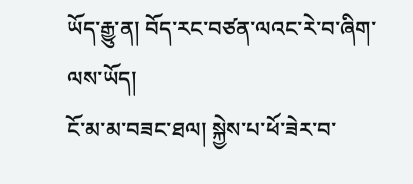ཡོད་རྒྱུ་ན། བོད་རང་བཙན་ལའང་རེ་བ་ཞིག་ལས་ཡོད།
ངོ་མ་མ་བཟང་ཐལ། སྐྱེས་པ་ཕོ་ཟེར་བ་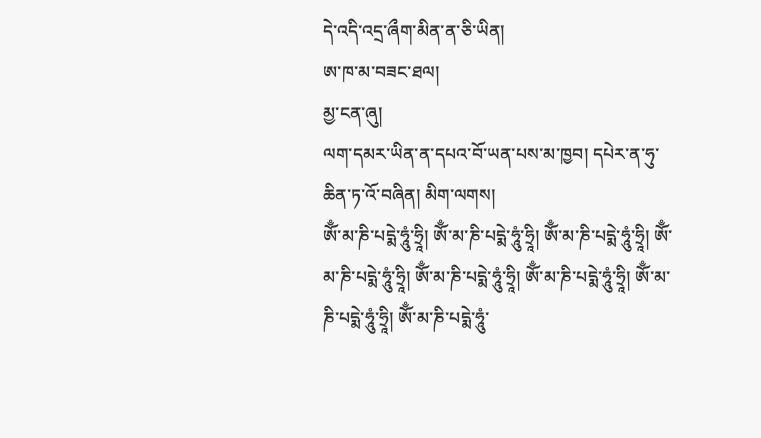དེ་འདི་འདྲ་ཞྀག་མིན་ན་ཅི་ཡིན།
ཨ་ཁ་མ་བཟང་ཐལ།
མྱ་ངན་ཞུ།
ལག་དམར་ཡིན་ན་དཔའ་བོ་ཡན་པས་མ་ཁྱབ། དཔེར་ན་ཧུ་ཆིན་ཏ་འོ་བཞིན། མིག་ལགས།
ཨོྃ་མ་ཎི་པདྨེ་ཧཱུཾ་ཧྲཱི། ཨོྃ་མ་ཎི་པདྨེ་ཧཱུཾ་ཧྲཱི། ཨོྃ་མ་ཎི་པདྨེ་ཧཱུཾ་ཧྲཱི། ཨོྃ་མ་ཎི་པདྨེ་ཧཱུཾ་ཧྲཱི། ཨོྃ་མ་ཎི་པདྨེ་ཧཱུཾ་ཧྲཱི། ཨོྃ་མ་ཎི་པདྨེ་ཧཱུཾ་ཧྲཱི། ཨོྃ་མ་ཎི་པདྨེ་ཧཱུཾ་ཧྲཱི། ཨོྃ་མ་ཎི་པདྨེ་ཧཱུཾ་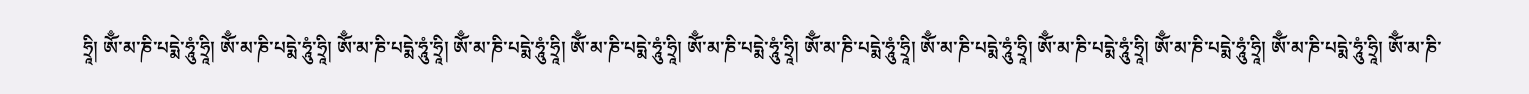ཧྲཱི། ཨོྃ་མ་ཎི་པདྨེ་ཧཱུཾ་ཧྲཱི། ཨོྃ་མ་ཎི་པདྨེ་ཧཱུཾ་ཧྲཱི། ཨོྃ་མ་ཎི་པདྨེ་ཧཱུཾ་ཧྲཱི། ཨོྃ་མ་ཎི་པདྨེ་ཧཱུཾ་ཧྲཱི། ཨོྃ་མ་ཎི་པདྨེ་ཧཱུཾ་ཧྲཱི། ཨོྃ་མ་ཎི་པདྨེ་ཧཱུཾ་ཧྲཱི། ཨོྃ་མ་ཎི་པདྨེ་ཧཱུཾ་ཧྲཱི། ཨོྃ་མ་ཎི་པདྨེ་ཧཱུཾ་ཧྲཱི། ཨོྃ་མ་ཎི་པདྨེ་ཧཱུཾ་ཧྲཱི། ཨོྃ་མ་ཎི་པདྨེ་ཧཱུཾ་ཧྲཱི། ཨོྃ་མ་ཎི་པདྨེ་ཧཱུཾ་ཧྲཱི། ཨོྃ་མ་ཎི་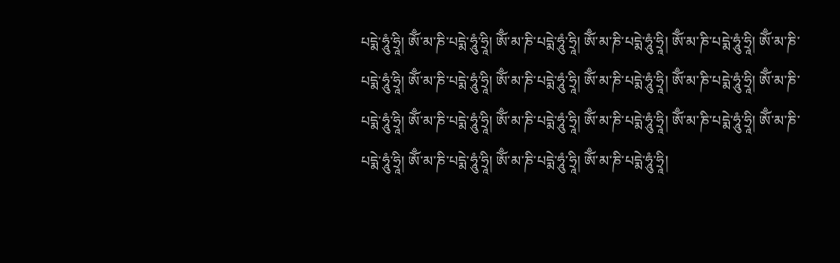པདྨེ་ཧཱུཾ་ཧྲཱི། ཨོྃ་མ་ཎི་པདྨེ་ཧཱུཾ་ཧྲཱི། ཨོྃ་མ་ཎི་པདྨེ་ཧཱུཾ་ཧྲཱི། ཨོྃ་མ་ཎི་པདྨེ་ཧཱུཾ་ཧྲཱི། ཨོྃ་མ་ཎི་པདྨེ་ཧཱུཾ་ཧྲཱི། ཨོྃ་མ་ཎི་པདྨེ་ཧཱུཾ་ཧྲཱི། ཨོྃ་མ་ཎི་པདྨེ་ཧཱུཾ་ཧྲཱི། ཨོྃ་མ་ཎི་པདྨེ་ཧཱུཾ་ཧྲཱི། ཨོྃ་མ་ཎི་པདྨེ་ཧཱུཾ་ཧྲཱི། ཨོྃ་མ་ཎི་པདྨེ་ཧཱུཾ་ཧྲཱི། ཨོྃ་མ་ཎི་པདྨེ་ཧཱུཾ་ཧྲཱི། ཨོྃ་མ་ཎི་པདྨེ་ཧཱུཾ་ཧྲཱི། ཨོྃ་མ་ཎི་པདྨེ་ཧཱུཾ་ཧྲཱི། ཨོྃ་མ་ཎི་པདྨེ་ཧཱུཾ་ཧྲཱི། ཨོྃ་མ་ཎི་པདྨེ་ཧཱུཾ་ཧྲཱི། ཨོྃ་མ་ཎི་པདྨེ་ཧཱུཾ་ཧྲཱི། ཨོྃ་མ་ཎི་པདྨེ་ཧཱུཾ་ཧྲཱི། ཨོྃ་མ་ཎི་པདྨེ་ཧཱུཾ་ཧྲཱི། ཨོྃ་མ་ཎི་པདྨེ་ཧཱུཾ་ཧྲཱི།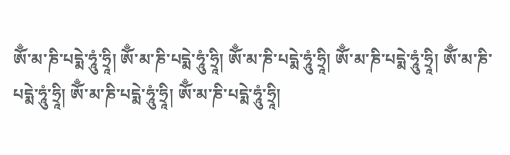ཨོྃ་མ་ཎི་པདྨེ་ཧཱུཾ་ཧྲཱི། ཨོྃ་མ་ཎི་པདྨེ་ཧཱུཾ་ཧྲཱི། ཨོྃ་མ་ཎི་པདྨེ་ཧཱུཾ་ཧྲཱི། ཨོྃ་མ་ཎི་པདྨེ་ཧཱུཾ་ཧྲཱི། ཨོྃ་མ་ཎི་པདྨེ་ཧཱུཾ་ཧྲཱི། ཨོྃ་མ་ཎི་པདྨེ་ཧཱུཾ་ཧྲཱི། ཨོྃ་མ་ཎི་པདྨེ་ཧཱུཾ་ཧྲཱི།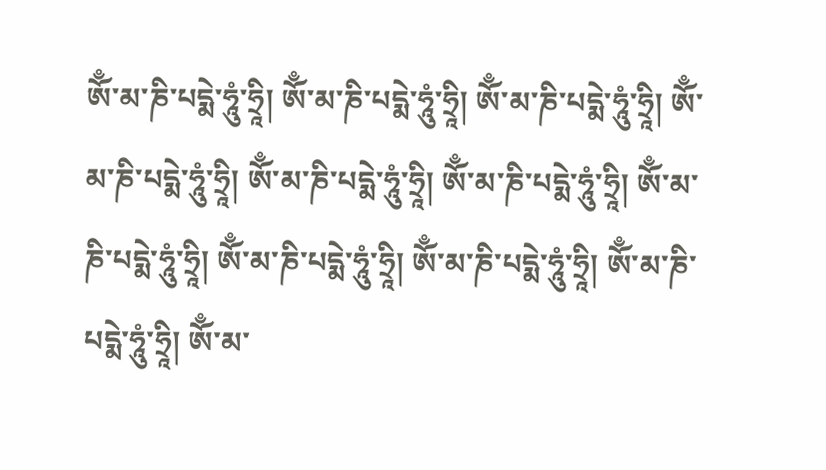ཨོྃ་མ་ཎི་པདྨེ་ཧཱུཾ་ཧྲཱི། ཨོྃ་མ་ཎི་པདྨེ་ཧཱུཾ་ཧྲཱི། ཨོྃ་མ་ཎི་པདྨེ་ཧཱུཾ་ཧྲཱི། ཨོྃ་མ་ཎི་པདྨེ་ཧཱུཾ་ཧྲཱི། ཨོྃ་མ་ཎི་པདྨེ་ཧཱུཾ་ཧྲཱི། ཨོྃ་མ་ཎི་པདྨེ་ཧཱུཾ་ཧྲཱི། ཨོྃ་མ་ཎི་པདྨེ་ཧཱུཾ་ཧྲཱི། ཨོྃ་མ་ཎི་པདྨེ་ཧཱུཾ་ཧྲཱི། ཨོྃ་མ་ཎི་པདྨེ་ཧཱུཾ་ཧྲཱི། ཨོྃ་མ་ཎི་པདྨེ་ཧཱུཾ་ཧྲཱི། ཨོྃ་མ་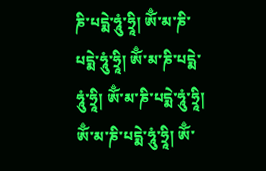ཎི་པདྨེ་ཧཱུཾ་ཧྲཱི། ཨོྃ་མ་ཎི་པདྨེ་ཧཱུཾ་ཧྲཱི། ཨོྃ་མ་ཎི་པདྨེ་ཧཱུཾ་ཧྲཱི། ཨོྃ་མ་ཎི་པདྨེ་ཧཱུཾ་ཧྲཱི། ཨོྃ་མ་ཎི་པདྨེ་ཧཱུཾ་ཧྲཱི། ཨོྃ་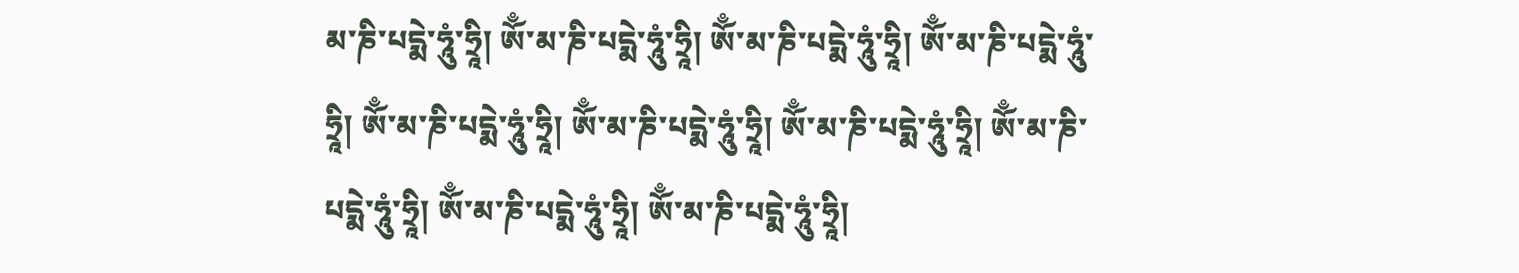མ་ཎི་པདྨེ་ཧཱུཾ་ཧྲཱི། ཨོྃ་མ་ཎི་པདྨེ་ཧཱུཾ་ཧྲཱི། ཨོྃ་མ་ཎི་པདྨེ་ཧཱུཾ་ཧྲཱི། ཨོྃ་མ་ཎི་པདྨེ་ཧཱུཾ་ཧྲཱི། ཨོྃ་མ་ཎི་པདྨེ་ཧཱུཾ་ཧྲཱི། ཨོྃ་མ་ཎི་པདྨེ་ཧཱུཾ་ཧྲཱི། ཨོྃ་མ་ཎི་པདྨེ་ཧཱུཾ་ཧྲཱི། ཨོྃ་མ་ཎི་པདྨེ་ཧཱུཾ་ཧྲཱི། ཨོྃ་མ་ཎི་པདྨེ་ཧཱུཾ་ཧྲཱི། ཨོྃ་མ་ཎི་པདྨེ་ཧཱུཾ་ཧྲཱི།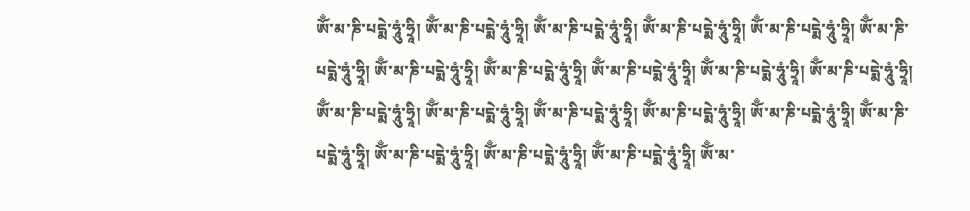ཨོྃ་མ་ཎི་པདྨེ་ཧཱུཾ་ཧྲཱི། ཨོྃ་མ་ཎི་པདྨེ་ཧཱུཾ་ཧྲཱི། ཨོྃ་མ་ཎི་པདྨེ་ཧཱུཾ་ཧྲཱི། ཨོྃ་མ་ཎི་པདྨེ་ཧཱུཾ་ཧྲཱི། ཨོྃ་མ་ཎི་པདྨེ་ཧཱུཾ་ཧྲཱི། ཨོྃ་མ་ཎི་པདྨེ་ཧཱུཾ་ཧྲཱི། ཨོྃ་མ་ཎི་པདྨེ་ཧཱུཾ་ཧྲཱི། ཨོྃ་མ་ཎི་པདྨེ་ཧཱུཾ་ཧྲཱི། ཨོྃ་མ་ཎི་པདྨེ་ཧཱུཾ་ཧྲཱི། ཨོྃ་མ་ཎི་པདྨེ་ཧཱུཾ་ཧྲཱི། ཨོྃ་མ་ཎི་པདྨེ་ཧཱུཾ་ཧྲཱི། ཨོྃ་མ་ཎི་པདྨེ་ཧཱུཾ་ཧྲཱི། ཨོྃ་མ་ཎི་པདྨེ་ཧཱུཾ་ཧྲཱི། ཨོྃ་མ་ཎི་པདྨེ་ཧཱུཾ་ཧྲཱི། ཨོྃ་མ་ཎི་པདྨེ་ཧཱུཾ་ཧྲཱི། ཨོྃ་མ་ཎི་པདྨེ་ཧཱུཾ་ཧྲཱི། ཨོྃ་མ་ཎི་པདྨེ་ཧཱུཾ་ཧྲཱི། ཨོྃ་མ་ཎི་པདྨེ་ཧཱུཾ་ཧྲཱི། ཨོྃ་མ་ཎི་པདྨེ་ཧཱུཾ་ཧྲཱི། ཨོྃ་མ་ཎི་པདྨེ་ཧཱུཾ་ཧྲཱི། ཨོྃ་མ་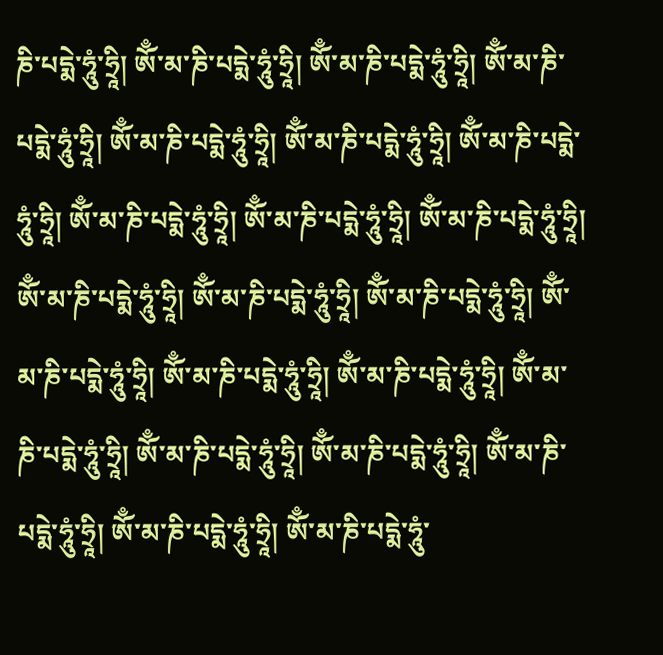ཎི་པདྨེ་ཧཱུཾ་ཧྲཱི། ཨོྃ་མ་ཎི་པདྨེ་ཧཱུཾ་ཧྲཱི། ཨོྃ་མ་ཎི་པདྨེ་ཧཱུཾ་ཧྲཱི། ཨོྃ་མ་ཎི་པདྨེ་ཧཱུཾ་ཧྲཱི། ཨོྃ་མ་ཎི་པདྨེ་ཧཱུཾ་ཧྲཱི། ཨོྃ་མ་ཎི་པདྨེ་ཧཱུཾ་ཧྲཱི། ཨོྃ་མ་ཎི་པདྨེ་ཧཱུཾ་ཧྲཱི། ཨོྃ་མ་ཎི་པདྨེ་ཧཱུཾ་ཧྲཱི། ཨོྃ་མ་ཎི་པདྨེ་ཧཱུཾ་ཧྲཱི། ཨོྃ་མ་ཎི་པདྨེ་ཧཱུཾ་ཧྲཱི། ཨོྃ་མ་ཎི་པདྨེ་ཧཱུཾ་ཧྲཱི། ཨོྃ་མ་ཎི་པདྨེ་ཧཱུཾ་ཧྲཱི། ཨོྃ་མ་ཎི་པདྨེ་ཧཱུཾ་ཧྲཱི། ཨོྃ་མ་ཎི་པདྨེ་ཧཱུཾ་ཧྲཱི། ཨོྃ་མ་ཎི་པདྨེ་ཧཱུཾ་ཧྲཱི། ཨོྃ་མ་ཎི་པདྨེ་ཧཱུཾ་ཧྲཱི། ཨོྃ་མ་ཎི་པདྨེ་ཧཱུཾ་ཧྲཱི། ཨོྃ་མ་ཎི་པདྨེ་ཧཱུཾ་ཧྲཱི། ཨོྃ་མ་ཎི་པདྨེ་ཧཱུཾ་ཧྲཱི། ཨོྃ་མ་ཎི་པདྨེ་ཧཱུཾ་ཧྲཱི། ཨོྃ་མ་ཎི་པདྨེ་ཧཱུཾ་ཧྲཱི། ཨོྃ་མ་ཎི་པདྨེ་ཧཱུཾ་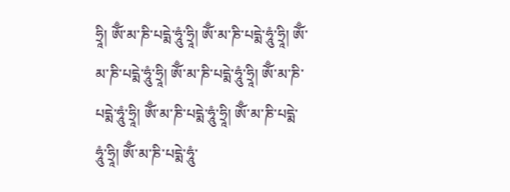ཧྲཱི། ཨོྃ་མ་ཎི་པདྨེ་ཧཱུཾ་ཧྲཱི། ཨོྃ་མ་ཎི་པདྨེ་ཧཱུཾ་ཧྲཱི། ཨོྃ་མ་ཎི་པདྨེ་ཧཱུཾ་ཧྲཱི། ཨོྃ་མ་ཎི་པདྨེ་ཧཱུཾ་ཧྲཱི། ཨོྃ་མ་ཎི་པདྨེ་ཧཱུཾ་ཧྲཱི། ཨོྃ་མ་ཎི་པདྨེ་ཧཱུཾ་ཧྲཱི། ཨོྃ་མ་ཎི་པདྨེ་ཧཱུཾ་ཧྲཱི། ཨོྃ་མ་ཎི་པདྨེ་ཧཱུཾ་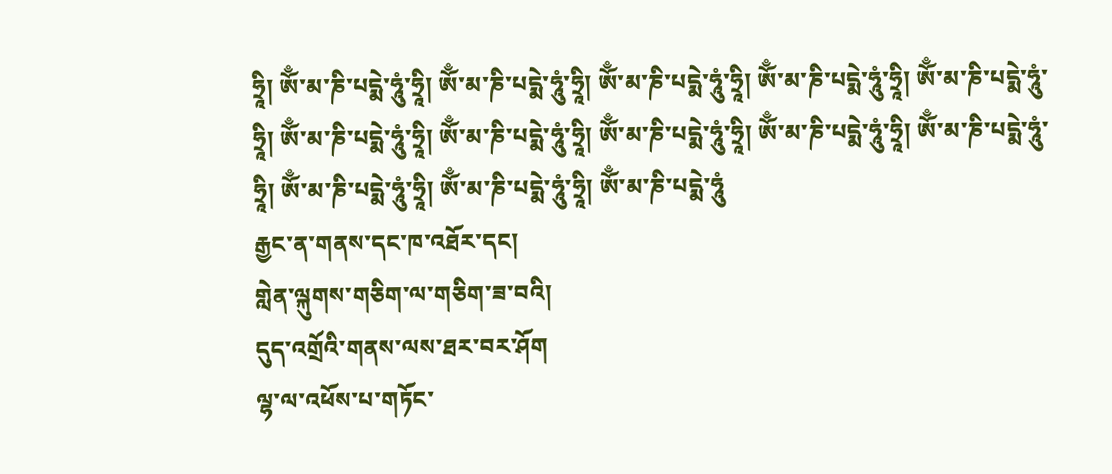ཧྲཱི། ཨོྃ་མ་ཎི་པདྨེ་ཧཱུཾ་ཧྲཱི། ཨོྃ་མ་ཎི་པདྨེ་ཧཱུཾ་ཧྲཱི། ཨོྃ་མ་ཎི་པདྨེ་ཧཱུཾ་ཧྲཱི། ཨོྃ་མ་ཎི་པདྨེ་ཧཱུཾ་ཧྲཱི། ཨོྃ་མ་ཎི་པདྨེ་ཧཱུཾ་ཧྲཱི། ཨོྃ་མ་ཎི་པདྨེ་ཧཱུཾ་ཧྲཱི། ཨོྃ་མ་ཎི་པདྨེ་ཧཱུཾ་ཧྲཱི། ཨོྃ་མ་ཎི་པདྨེ་ཧཱུཾ་ཧྲཱི། ཨོྃ་མ་ཎི་པདྨེ་ཧཱུཾ་ཧྲཱི། ཨོྃ་མ་ཎི་པདྨེ་ཧཱུཾ་ཧྲཱི། ཨོྃ་མ་ཎི་པདྨེ་ཧཱུཾ་ཧྲཱི། ཨོྃ་མ་ཎི་པདྨེ་ཧཱུཾ་ཧྲཱི། ཨོྃ་མ་ཎི་པདྨེ་ཧཱུཾ
རྒྱང་ན་གནས་དང་ཁ་འཐོར་དང།
གླེན་ལྐུགས་གཅིག་ལ་གཅིག་ཟ་བའི།
དུད་འགྲོའི་གནས་ལས་ཐར་བར་ཤོག
ལྷ་ལ་འཕོས་པ་གཏོང་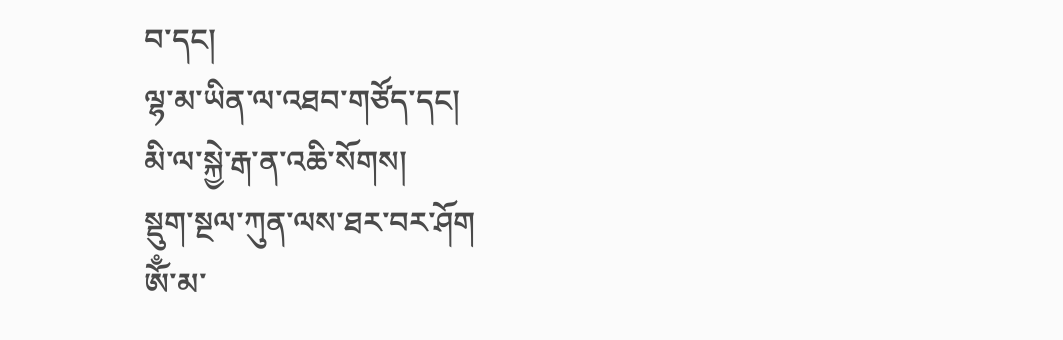བ་དང།
ལྷ་མ་ཡིན་ལ་འཐབ་གཙོད་དང།
མི་ལ་སྐྱེ་རྒ་ན་འཆི་སོགས།
སྡུག་སྔལ་ཀུན་ལས་ཐར་བར་ཤོག
ཨོྃ་མ་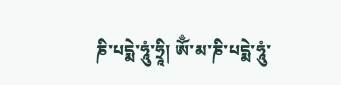ཎི་པདྨེ་ཧཱུཾ་ཧྲཱི། ཨོྃ་མ་ཎི་པདྨེ་ཧཱུཾ་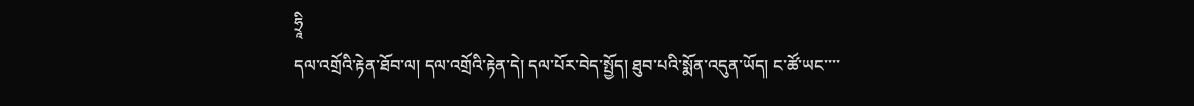ཧྲཱི
དལ་འགྲོའི་རྟེན་ཐོབ་ལ། དལ་འགྲོའི་རྟེན་དེ། དལ་པོར་བེད་སྤྱོད། ཐུབ་པའི་སྨོན་འདུན་ཡོད། ང་ཚོ་ཡང་་་་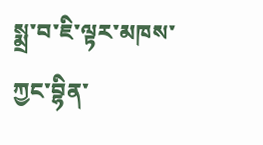སྨྲ་བ་ཇི་ལྟར་མཁས་ཀྱང་བྷིན་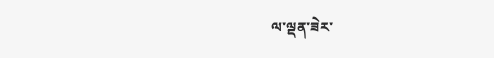ལ་ལྡན་ཟེར་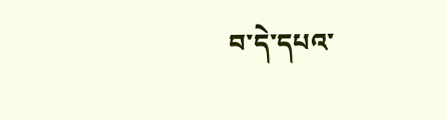བ་དེ་དཔའ་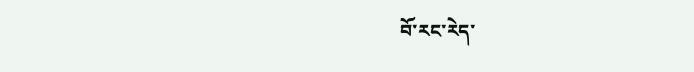བོ་རང་རེད་